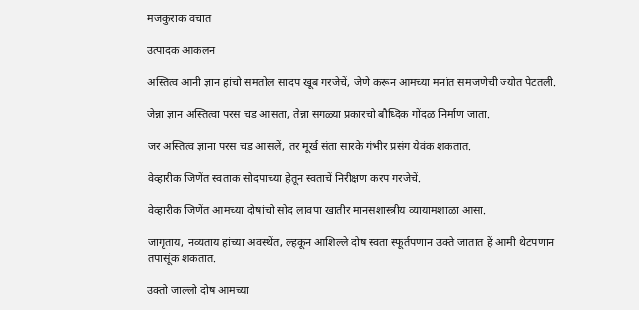मजकुराक वचात

उत्पादक आकलन

अस्तित्व आनी ज्ञान हांचो समतोल सादप खूब गरजेचें, जेणे करून आमच्या मनांत समजणेची ज्योत पेटतली.

जेन्ना ज्ञान अस्तित्वा परस चड आसता, तेन्ना सगळ्या प्रकारचो बौध्दिक गोंदळ निर्माण जाता.

जर अस्तित्व ज्ञाना परस चड आसलें, तर मूर्ख संता सारके गंभीर प्रसंग येवंक शकतात.

वेव्हारीक जिणेंत स्वताक सोदपाच्या हेतून स्वताचें निरीक्षण करप गरजेचें.

वेव्हारीक जिणेंत आमच्या दोषांचो सोद लावपा खातीर मानसशास्त्रीय व्यायामशाळा आसा.

जागृताय, नव्यताय हांच्या अवस्थेंत, ल्हकून आशिल्ले दोष स्वता स्फूर्तपणान उक्ते जातात हें आमी थेटपणान तपासूंक शकतात.

उक्तो जाल्लो दोष आमच्या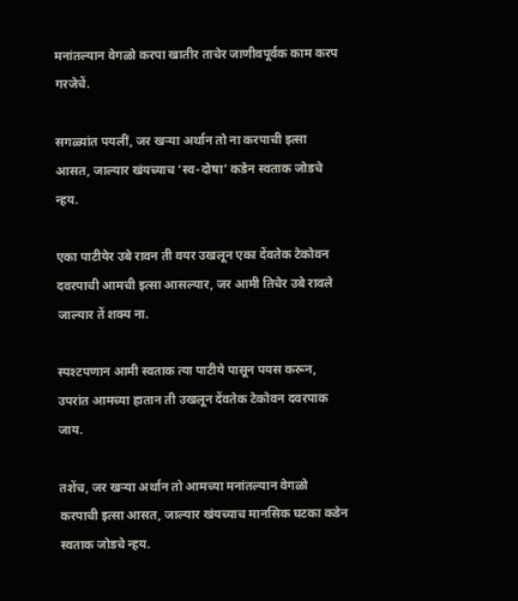मनांतल्यान वेगळो करपा खातीर ताचेर जाणीवपूर्वक काम करप गरजेचें.

सगळ्यांत पयलीं, जर खऱ्या अर्थान तो ना करपाची इत्सा आसत, जाल्यार खंयच्याच ‘स्व-दोषा’ कडेन स्वताक जोडचे न्हय.

एका पाटीयेर उबे रावन ती वयर उखलून एका देंवतेक टेकोवन दवरपाची आमची इत्सा आसल्यार, जर आमी तिचेर उबे रावले जाल्यार तें शक्य ना.

स्पश्टपणान आमी स्वताक त्या पाटीये पासून पयस करून, उपरांत आमच्या हातान ती उखलून देंवतेक टेकोवन दवरपाक जाय.

तशेंच, जर खऱ्या अर्थान तो आमच्या मनांतल्यान वेगळो करपाची इत्सा आसत, जाल्यार खंयच्याच मानसिक घटका कडेन स्वताक जोडचे न्हय.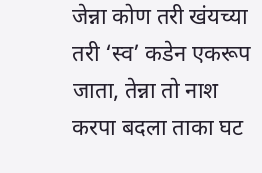जेन्ना कोण तरी खंयच्या तरी ‘स्व’ कडेन एकरूप जाता, तेन्ना तो नाश करपा बदला ताका घट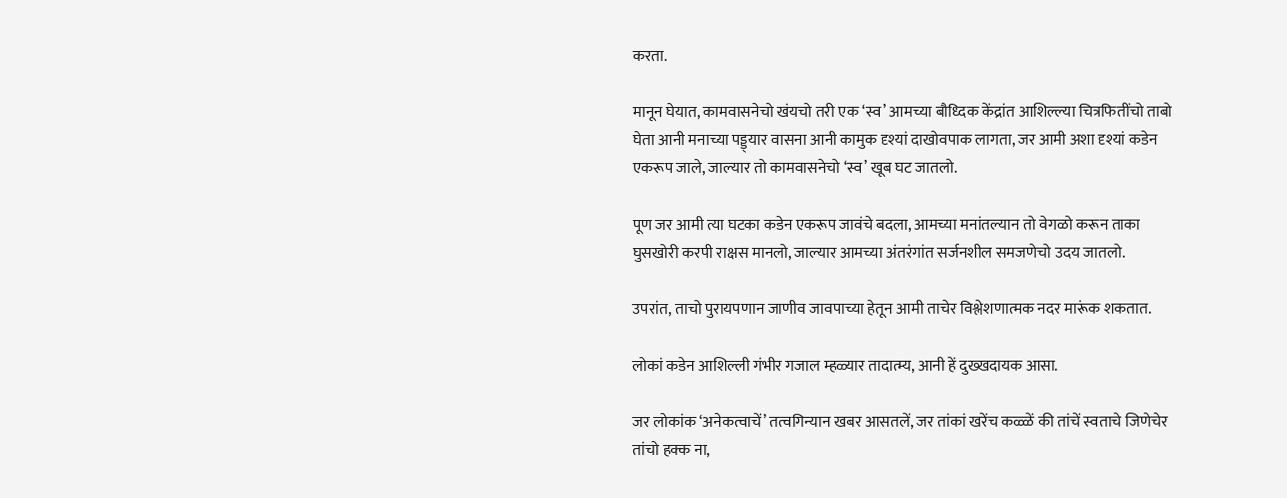करता.

मानून घेयात, कामवासनेचो खंयचो तरी एक ‘स्व’ आमच्या बौध्दिक केंद्रांत आशिल्ल्या चित्रफितींचो ताबो घेता आनी मनाच्या पड्ड्यार वासना आनी कामुक दृश्यां दाखोवपाक लागता, जर आमी अशा दृश्यां कडेन एकरूप जाले, जाल्यार तो कामवासनेचो ‘स्व’ खूब घट जातलो.

पूण जर आमी त्या घटका कडेन एकरूप जावंचे बदला, आमच्या मनांतल्यान तो वेगळो करून ताका घुसखोरी करपी राक्षस मानलो, जाल्यार आमच्या अंतरंगांत सर्जनशील समजणेचो उदय जातलो.

उपरांत, ताचो पुरायपणान जाणीव जावपाच्या हेतून आमी ताचेर विश्लेशणात्मक नदर मारूंक शकतात.

लोकां कडेन आशिल्ली गंभीर गजाल म्हळ्यार तादात्म्य, आनी हें दुख्खदायक आसा.

जर लोकांक ‘अनेकत्वाचें’ तत्वगिन्यान खबर आसतलें, जर तांकां खरेंच कळ्ळें की तांचें स्वताचे जिणेचेर तांचो हक्क ना,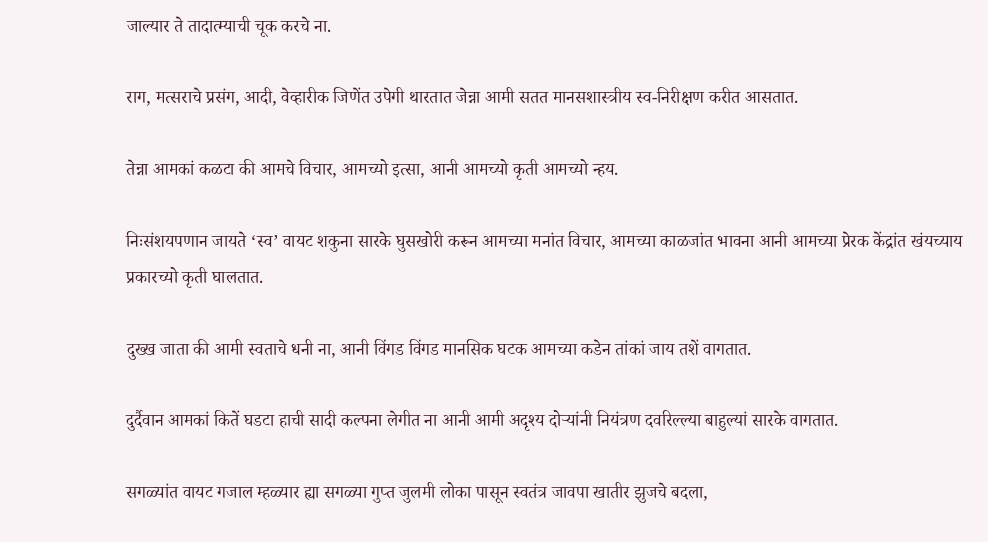जाल्यार ते तादात्म्याची चूक करचे ना.

राग, मत्सराचे प्रसंग, आदी, वेव्हारीक जिणेंत उपेगी थारतात जेन्ना आमी सतत मानसशास्त्रीय स्व-निरीक्षण करीत आसतात.

तेन्ना आमकां कळटा की आमचे विचार, आमच्यो इत्सा, आनी आमच्यो कृती आमच्यो न्हय.

निःसंशयपणान जायते ‘स्व’ वायट शकुना सारके घुसखोरी करून आमच्या मनांत विचार, आमच्या काळजांत भावना आनी आमच्या प्रेरक केंद्रांत खंयच्याय प्रकारच्यो कृती घालतात.

दुख्ख जाता की आमी स्वताचे धनी ना, आनी विंगड विंगड मानसिक घटक आमच्या कडेन तांकां जाय तशें वागतात.

दुर्दैवान आमकां कितें घडटा हाची सादी कल्पना लेगीत ना आनी आमी अदृश्य दोऱ्यांनी नियंत्रण दवरिल्ल्या बाहुल्यां सारके वागतात.

सगळ्यांत वायट गजाल म्हळ्यार ह्या सगळ्या गुप्त जुलमी लोका पासून स्वतंत्र जावपा खातीर झुजचे बदला,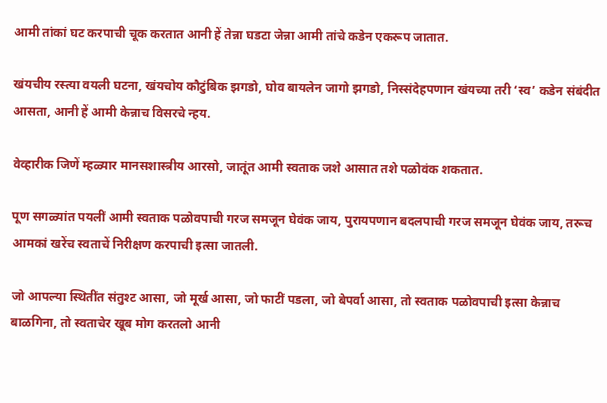आमी तांकां घट करपाची चूक करतात आनी हें तेन्ना घडटा जेन्ना आमी तांचे कडेन एकरूप जातात.

खंयचीय रस्त्या वयली घटना, खंयचोय कौटुंबिक झगडो, घोव बायलेन जागो झगडो, निस्संदेहपणान खंयच्या तरी ‘स्व’ कडेन संबंदीत आसता, आनी हें आमी केन्नाच विसरचे न्हय.

वेव्हारीक जिणें म्हळ्यार मानसशास्त्रीय आरसो, जातूंत आमी स्वताक जशे आसात तशे पळोवंक शकतात.

पूण सगळ्यांत पयलीं आमी स्वताक पळोवपाची गरज समजून घेवंक जाय, पुरायपणान बदलपाची गरज समजून घेवंक जाय, तरूच आमकां खरेंच स्वताचें निरीक्षण करपाची इत्सा जातली.

जो आपल्या स्थितींत संतुश्ट आसा, जो मूर्ख आसा, जो फाटीं पडला, जो बेपर्वा आसा, तो स्वताक पळोवपाची इत्सा केन्नाच बाळगिना, तो स्वताचेर खूब मोग करतलो आनी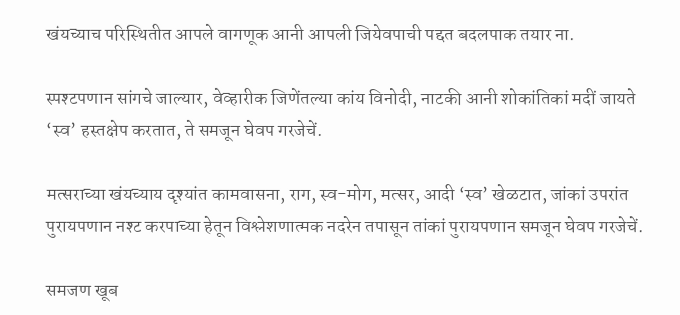खंयच्याच परिस्थितीत आपले वागणूक आनी आपली जियेवपाची पद्दत बदलपाक तयार ना.

स्पश्टपणान सांगचे जाल्यार, वेव्हारीक जिणेंतल्या कांय विनोदी, नाटकी आनी शोकांतिकां मदीं जायते ‘स्व’ हस्तक्षेप करतात, ते समजून घेवप गरजेचें.

मत्सराच्या खंयच्याय दृश्यांत कामवासना, राग, स्व-मोग, मत्सर, आदी ‘स्व’ खेळटात, जांकां उपरांत पुरायपणान नश्ट करपाच्या हेतून विश्लेशणात्मक नदरेन तपासून तांकां पुरायपणान समजून घेवप गरजेचें.

समजण खूब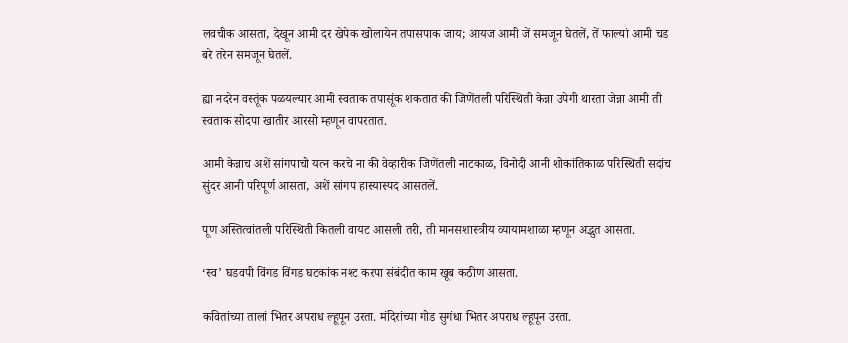लवचीक आसता, देखून आमी दर खेपेक खोलायेन तपासपाक जाय; आयज आमी जें समजून घेतलें, तें फाल्यां आमी चड बरे तरेन समजून घेतलें.

ह्या नदरेन वस्तूंक पळयल्यार आमी स्वताक तपासूंक शकतात की जिणेंतली परिस्थिती केन्ना उपेगी थारता जेन्ना आमी ती स्वताक सोदपा खातीर आरसो म्हणून वापरतात.

आमी केन्नाच अशें सांगपाचो यत्न करचे ना की वेव्हारीक जिणेंतली नाटकाळ, विनोदी आनी शोकांतिकाळ परिस्थिती सदांच सुंदर आनी परिपूर्ण आसता, अशें सांगप हास्यास्पद आसतलें.

पूण अस्तित्वांतली परिस्थिती कितली वायट आसली तरी, ती मानसशास्त्रीय व्यायामशाळा म्हणून अद्भुत आसता.

‘स्व’ घडवपी विंगड विंगड घटकांक नश्ट करपा संबंदीत काम खूब कठीण आसता.

कवितांच्या तालां भितर अपराध ल्हूपून उरता. मंदिरांच्या गोड सुगंधा भितर अपराध ल्हूपून उरता.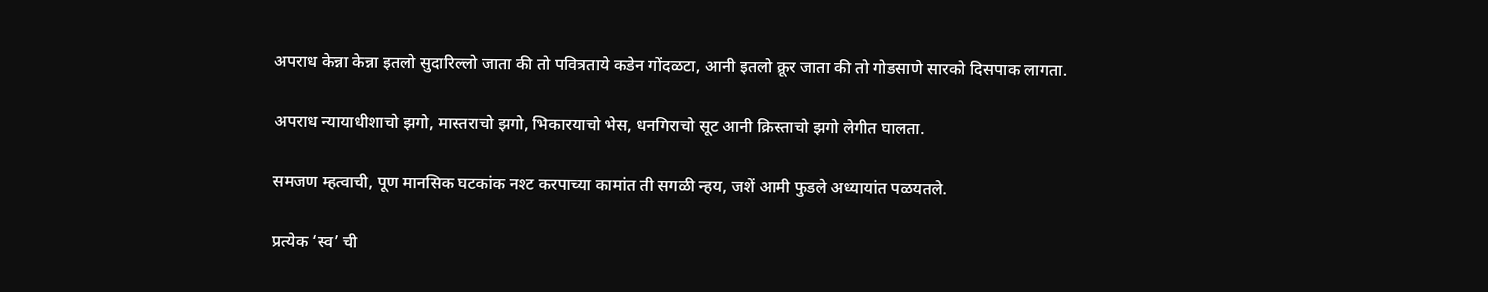अपराध केन्ना केन्ना इतलो सुदारिल्लो जाता की तो पवित्रताये कडेन गोंदळटा, आनी इतलो क्रूर जाता की तो गोडसाणे सारको दिसपाक लागता.

अपराध न्यायाधीशाचो झगो, मास्तराचो झगो, भिकारयाचो भेस, धनगिराचो सूट आनी क्रिस्ताचो झगो लेगीत घालता.

समजण म्हत्वाची, पूण मानसिक घटकांक नश्ट करपाच्या कामांत ती सगळी न्हय, जशें आमी फुडले अध्यायांत पळयतले.

प्रत्येक ‘स्व’ ची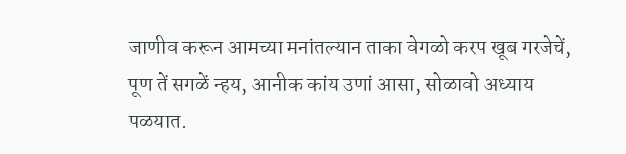जाणीव करून आमच्या मनांतल्यान ताका वेगळो करप खूब गरजेचें, पूण तें सगळें न्हय, आनीक कांय उणां आसा, सोळावो अध्याय पळयात.